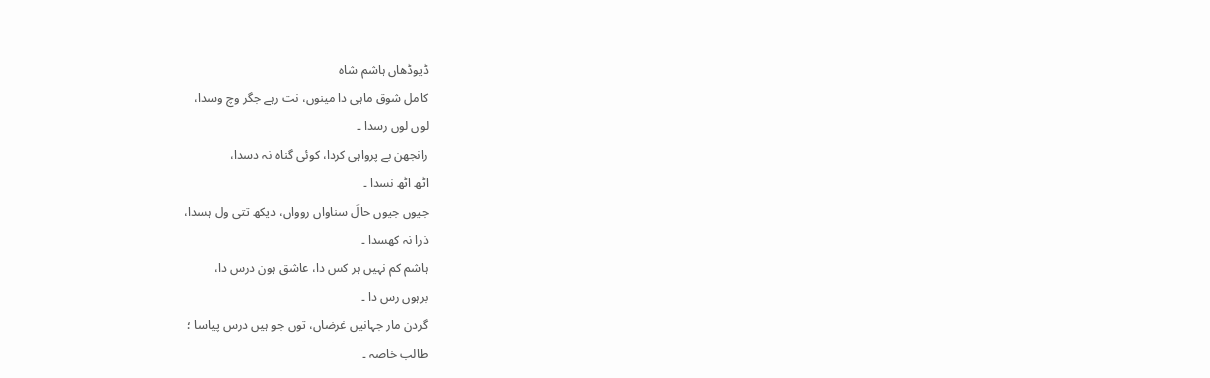ڈیوڈھاں ہاشم شاہ
کامل شوق ماہی دا مینوں، نت رہے جگر وچ وسدا،
لوں لوں رسدا ۔
رانجھن بے پرواہی کردا، کوئی گناہ نہ دسدا،
اٹھ اٹھ نسدا ۔
جیوں جیوں حالَ سناواں روواں، دیکھ تتی ول ہسدا،
ذرا نہ کھسدا ۔
ہاشم کم نہیں ہر کس دا، عاشق ہون درس دا،
برہوں رس دا ۔
گردن مار جہانیں غرضاں، توں جو ہیں درس پیاسا ؛
طالب خاصہ ۔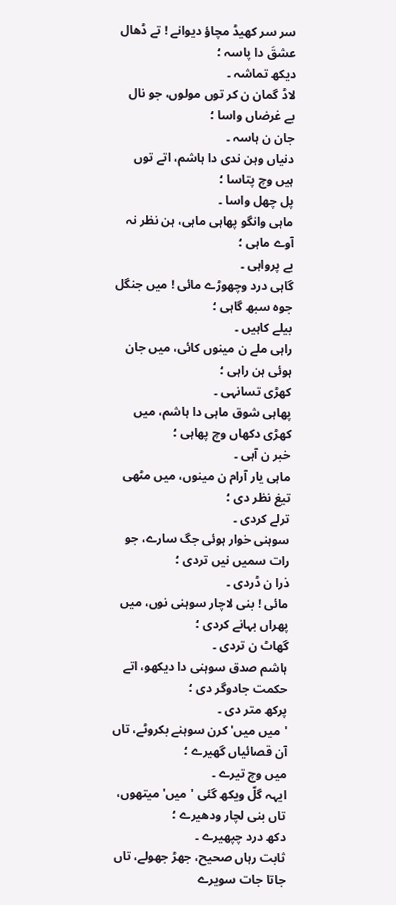سر سر کھیڈ مچاؤ دیوانے ! تے ڈھال عشقَ دا پاسہ ؛
دیکھ تماشہ ۔
لاڈ گمان ن کر توں مولوں، جو نال بے غرضاں واسا ؛
جان ن ہاسہ ۔
دنیاں وہن ندی دا ہاشم، اتے توں ہیں وچ پتاسا ؛
پل چھل واسا ۔
ماہی وانگو پھاہی ماہی، ہن نظر نہ آوے ماہی ؛
بے پرواہی ۔
گاہی درد وچھوڑے مائی ! میں جنگل جوہ سبھ گاہی ؛
بیلے کاہیں ۔
راہی ملے ن مینوں کائی، میں جان ہوئی ہن راہی ؛
کھڑی تسانہی ۔
پھاہی شوق ماہی دا ہاشم، میں کھڑی دکھاں وچ پھاہی ؛
خبر ن آہی ۔
ماہی یار آرام ن مینوں، میں مٹھی تیغ نظر دی ؛
ترلے کردی ۔
سوہنی خوار ہوئی جگ سارے، جو رات سمیں نیں تردی ؛
ذرا ن ڈردی ۔
مائی ! بنی لاچار سوہنی نوں، میں پھراں بہانے کردی ؛
گھاٹ ن تردی ۔
ہاشم صدق سوہنی دا دیکھو، اتے حکمت جادوگر دی ؛
پرکھ متر دی ۔
'میں میں' کرن سوہنے بکروٹے، تاں آن قصائیاں گھیرے ؛
میں وچ تیرے ۔
ایہہ گلّ ویکھ گئی 'میں' میتھوں، تاں بنی لچار ودھیرے ؛
دکھ درد چپھیرے ۔
ثابت رہاں صحیح، جھڑ جھولے، تاں جاتا جات سویرے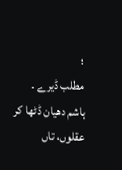؛
مطلب ڈیرے ۔
ہاشم دھیان ڈٹھا کر عقلوں، تاں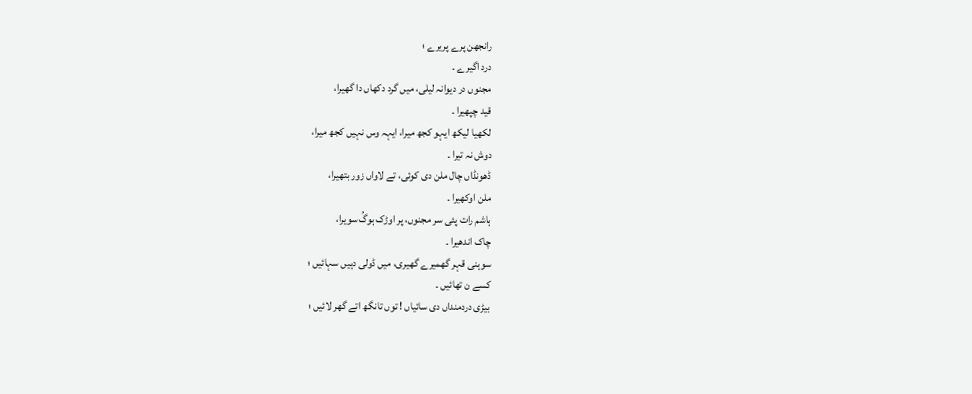رانجھن پرے پریرے ؛
درد اگیرے ۔
مجنوں در دیوانہ لیلی، میں گرد دکھاں دا گھیرا،
قید چپھیرا ۔
لکھیا لیکھ ایہو کجھ میرا، ایہہ وس نہیں کجھ میرا،
دوش نہ تیرا ۔
ڈھونڈاں چال ملن دی کوئی، تے لاواں زور بتھیرا،
ملن اوکھیرا ۔
ہاشم رات پئی سر مجنوں، پر اوڑک ہوگُ سویرا،
چاک اندھیرا ۔
سوہنی قہر گھمیرے گھیری، میں ڈولی دہیں سہائیں ؛
کسے ن تھائیں ۔
بیڑی دردمنداں دی سائیاں ! توں تانگھ اتے گھر لائیں ؛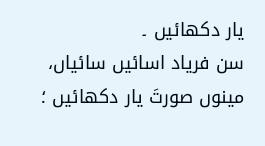یار دکھائیں ۔
سن فریاد اسائیں سائیاں، مینوں صورتَ یار دکھائیں ؛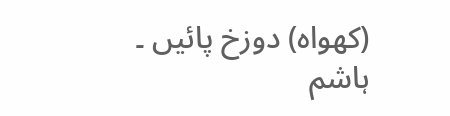(کھواہ) دوزخ پائیں ۔
ہاشم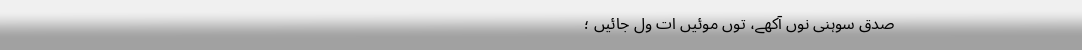صدق سوہنی نوں آکھے، توں موئیں ات ول جائیں ؛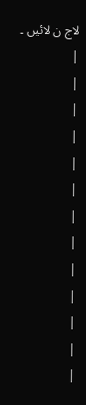لاج ن لائیں ۔
|
|
|
|
|
|
|
|
|
|
|
|
|